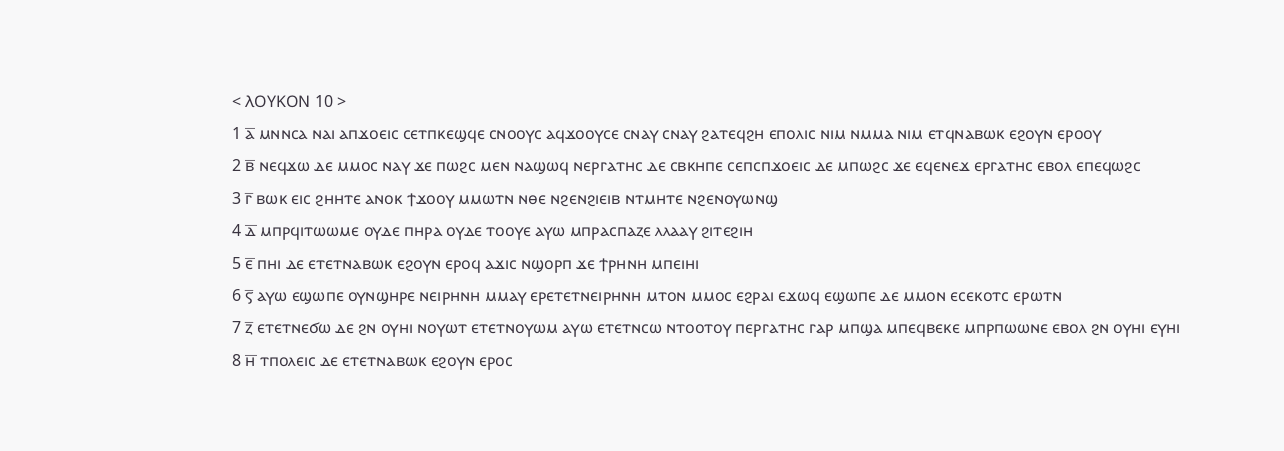< ⲖⲞⲨⲔⲞⲚ 10 >
1 ⲁ̅ ⲙⲛⲛⲥⲁ ⲛⲁⲓ ⲁⲡϫⲟⲉⲓⲥ ⲥⲉⲧⲡⲕⲉϣϥⲉ ⲥⲛⲟⲟⲩⲥ ⲁϥϫⲟⲟⲩⲥⲉ ⲥⲛⲁⲩ ⲥⲛⲁⲩ ϩⲁⲧⲉϥϩⲏ ⲉⲡⲟⲗⲓⲥ ⲛⲓⲙ ⲛⲙⲙⲁ ⲛⲓⲙ ⲉⲧϥⲛⲁⲃⲱⲕ ⲉϩⲟⲩⲛ ⲉⲣⲟⲟⲩ
2 ⲃ̅ ⲛⲉϥϫⲱ ⲇⲉ ⲙⲙⲟⲥ ⲛⲁⲩ ϫⲉ ⲡⲱϩⲥ ⲙⲉⲛ ⲛⲁϣⲱϥ ⲛⲉⲣⲅⲁⲧⲏⲥ ⲇⲉ ⲥⲃⲕⲏⲡⲉ ⲥⲉⲡⲥⲡϫⲟⲉⲓⲥ ⲇⲉ ⲙⲡⲱϩⲥ ϫⲉ ⲉϥⲉⲛⲉϫ ⲉⲣⲅⲁⲧⲏⲥ ⲉⲃⲟⲗ ⲉⲡⲉϥⲱϩⲥ
3 ⲅ̅ ⲃⲱⲕ ⲉⲓⲥ ϩⲏⲏⲧⲉ ⲁⲛⲟⲕ ϯϫⲟⲟⲩ ⲙⲙⲱⲧⲛ ⲛⲑⲉ ⲛϩⲉⲛϩⲓⲉⲓⲃ ⲛⲧⲙⲏⲧⲉ ⲛϩⲉⲛⲟⲩⲱⲛϣ
4 ⲇ̅ ⲙⲡⲣϥⲓⲧⲱⲱⲙⲉ ⲟⲩⲇⲉ ⲡⲏⲣⲁ ⲟⲩⲇⲉ ⲧⲟⲟⲩⲉ ⲁⲩⲱ ⲙⲡⲣⲁⲥⲡⲁⲍⲉ ⲗⲗⲁⲁⲩ ϩⲓⲧⲉϩⲓⲏ
5 ⲉ̅ ⲡⲏⲓ ⲇⲉ ⲉⲧⲉⲧⲛⲁⲃⲱⲕ ⲉϩⲟⲩⲛ ⲉⲣⲟϥ ⲁϫⲓⲥ ⲛϣⲟⲣⲡ ϫⲉ ϯⲣⲏⲛⲏ ⲙⲡⲉⲓⲏⲓ
6 ⲋ̅ ⲁⲩⲱ ⲉϣⲱⲡⲉ ⲟⲩⲛϣⲏⲣⲉ ⲛⲉⲓⲣⲏⲛⲏ ⲙⲙⲁⲩ ⲉⲣⲉⲧⲉⲧⲛⲉⲓⲣⲏⲛⲏ ⲙⲧⲟⲛ ⲙⲙⲟⲥ ⲉϩⲣⲁⲓ ⲉϫⲱϥ ⲉϣⲱⲡⲉ ⲇⲉ ⲙⲙⲟⲛ ⲉⲥⲉⲕⲟⲧⲥ ⲉⲣⲱⲧⲛ
7 ⲍ̅ ⲉⲧⲉⲧⲛⲉϭⲱ ⲇⲉ ϩⲛ ⲟⲩⲏⲓ ⲛⲟⲩⲱⲧ ⲉⲧⲉⲧⲛⲟⲩⲱⲙ ⲁⲩⲱ ⲉⲧⲉⲧⲛⲥⲱ ⲛⲧⲟⲟⲧⲟⲩ ⲡⲉⲣⲅⲁⲧⲏⲥ ⲅⲁⲣ ⲙⲡϣⲁ ⲙⲡⲉϥⲃⲉⲕⲉ ⲙⲡⲣⲡⲱⲱⲛⲉ ⲉⲃⲟⲗ ϩⲛ ⲟⲩⲏⲓ ⲉⲩⲏⲓ
8 ⲏ̅ ⲧⲡⲟⲗⲉⲓⲥ ⲇⲉ ⲉⲧⲉⲧⲛⲁⲃⲱⲕ ⲉϩⲟⲩⲛ ⲉⲣⲟⲥ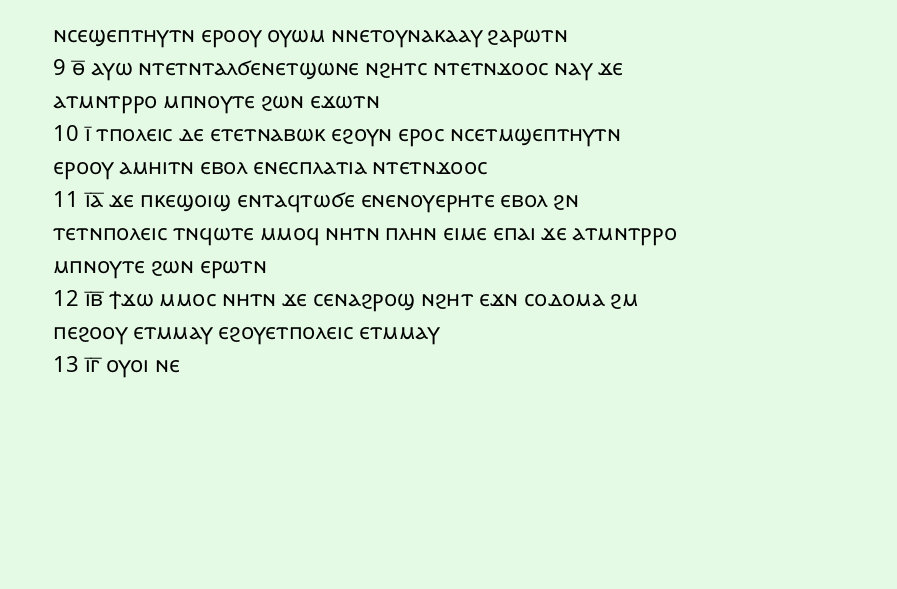ⲛⲥⲉϣⲉⲡⲧⲏⲩⲧⲛ ⲉⲣⲟⲟⲩ ⲟⲩⲱⲙ ⲛⲛⲉⲧⲟⲩⲛⲁⲕⲁⲁⲩ ϩⲁⲣⲱⲧⲛ
9 ⲑ̅ ⲁⲩⲱ ⲛⲧⲉⲧⲛⲧⲁⲗϭⲉⲛⲉⲧϣⲱⲛⲉ ⲛϩⲏⲧⲥ ⲛⲧⲉⲧⲛϫⲟⲟⲥ ⲛⲁⲩ ϫⲉ ⲁⲧⲙⲛⲧⲣⲣⲟ ⲙⲡⲛⲟⲩⲧⲉ ϩⲱⲛ ⲉϫⲱⲧⲛ
10 ⲓ̅ ⲧⲡⲟⲗⲉⲓⲥ ⲇⲉ ⲉⲧⲉⲧⲛⲁⲃⲱⲕ ⲉϩⲟⲩⲛ ⲉⲣⲟⲥ ⲛⲥⲉⲧⲙϣⲉⲡⲧⲏⲩⲧⲛ ⲉⲣⲟⲟⲩ ⲁⲙⲏⲓⲧⲛ ⲉⲃⲟⲗ ⲉⲛⲉⲥⲡⲗⲁⲧⲓⲁ ⲛⲧⲉⲧⲛϫⲟⲟⲥ
11 ⲓ̅ⲁ̅ ϫⲉ ⲡⲕⲉϣⲟⲓϣ ⲉⲛⲧⲁϥⲧⲱϭⲉ ⲉⲛⲉⲛⲟⲩⲉⲣⲏⲧⲉ ⲉⲃⲟⲗ ϩⲛ ⲧⲉⲧⲛⲡⲟⲗⲉⲓⲥ ⲧⲛϥⲱⲧⲉ ⲙⲙⲟϥ ⲛⲏⲧⲛ ⲡⲗⲏⲛ ⲉⲓⲙⲉ ⲉⲡⲁⲓ ϫⲉ ⲁⲧⲙⲛⲧⲣⲣⲟ ⲙⲡⲛⲟⲩⲧⲉ ϩⲱⲛ ⲉⲣⲱⲧⲛ
12 ⲓ̅ⲃ̅ ϯϫⲱ ⲙⲙⲟⲥ ⲛⲏⲧⲛ ϫⲉ ⲥⲉⲛⲁϩⲣⲟϣ ⲛϩⲏⲧ ⲉϫⲛ ⲥⲟⲇⲟⲙⲁ ϩⲙ ⲡⲉϩⲟⲟⲩ ⲉⲧⲙⲙⲁⲩ ⲉϩⲟⲩⲉⲧⲡⲟⲗⲉⲓⲥ ⲉⲧⲙⲙⲁⲩ
13 ⲓ̅ⲅ̅ ⲟⲩⲟⲓ ⲛⲉ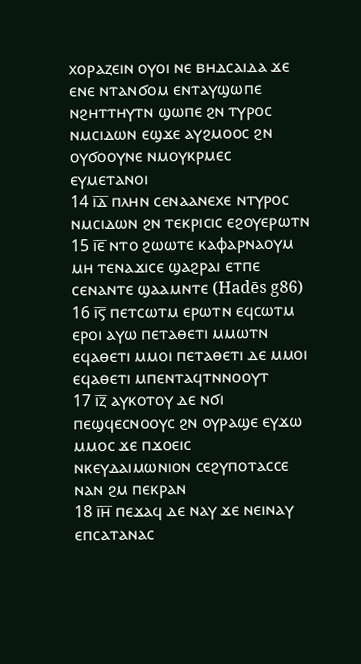ⲭⲟⲣⲁⲍⲉⲓⲛ ⲟⲩⲟⲓ ⲛⲉ ⲃⲏⲇⲥⲁⲓⲇⲁ ϫⲉ ⲉⲛⲉ ⲛⲧⲁⲛϭⲟⲙ ⲉⲛⲧⲁⲩϣⲱⲡⲉ ⲛϩⲏⲧⲧⲏⲩⲧⲛ ϣⲱⲡⲉ ϩⲛ ⲧⲩⲣⲟⲥ ⲛⲙⲥⲓⲇⲱⲛ ⲉϣϫⲉ ⲁⲩϩⲙⲟⲟⲥ ϩⲛ ⲟⲩϭⲟⲟⲩⲛⲉ ⲛⲙⲟⲩⲕⲣⲙⲉⲥ ⲉⲩⲙⲉⲧⲁⲛⲟⲓ
14 ⲓ̅ⲇ̅ ⲡⲗⲏⲛ ⲥⲉⲛⲁⲁⲛⲉⲭⲉ ⲛⲧⲩⲣⲟⲥ ⲛⲙⲥⲓⲇⲱⲛ ϩⲛ ⲧⲉⲕⲣⲓⲥⲓⲥ ⲉϩⲟⲩⲉⲣⲱⲧⲛ
15 ⲓ̅ⲉ̅ ⲛⲧⲟ ϩⲱⲱⲧⲉ ⲕⲁⲫⲁⲣⲛⲁⲟⲩⲙ ⲙⲏ ⲧⲉⲛⲁϫⲓⲥⲉ ϣⲁϩⲣⲁⲓ ⲉⲧⲡⲉ ⲥⲉⲛⲁⲛⲧⲉ ϣⲁⲁⲙⲛⲧⲉ (Hadēs g86)
16 ⲓ̅ⲋ̅ ⲡⲉⲧⲥⲱⲧⲙ ⲉⲣⲱⲧⲛ ⲉϥⲥⲱⲧⲙ ⲉⲣⲟⲓ ⲁⲩⲱ ⲡⲉⲧⲁⲑⲉⲧⲓ ⲙⲙⲱⲧⲛ ⲉϥⲁⲑⲉⲧⲓ ⲙⲙⲟⲓ ⲡⲉⲧⲁⲑⲉⲧⲓ ⲇⲉ ⲙⲙⲟⲓ ⲉϥⲁⲑⲉⲧⲓ ⲙⲡⲉⲛⲧⲁϥⲧⲛⲛⲟⲟⲩⲧ
17 ⲓ̅ⲍ̅ ⲁⲩⲕⲟⲧⲟⲩ ⲇⲉ ⲛϭⲓ ⲡⲉϣϥⲉⲥⲛⲟⲟⲩⲥ ϩⲛ ⲟⲩⲣⲁϣⲉ ⲉⲩϫⲱ ⲙⲙⲟⲥ ϫⲉ ⲡϫⲟⲉⲓⲥ ⲛⲕⲉⲩⲇⲁⲓⲙⲱⲛⲓⲟⲛ ⲥⲉϩⲩⲡⲟⲧⲁⲥⲥⲉ ⲛⲁⲛ ϩⲙ ⲡⲉⲕⲣⲁⲛ
18 ⲓ̅ⲏ̅ ⲡⲉϫⲁϥ ⲇⲉ ⲛⲁⲩ ϫⲉ ⲛⲉⲓⲛⲁⲩ ⲉⲡⲥⲁⲧⲁⲛⲁⲥ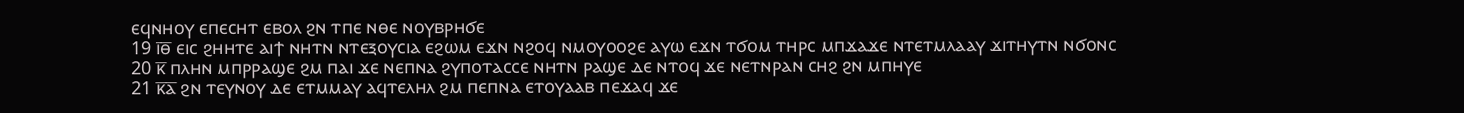ⲉϥⲛⲏⲟⲩ ⲉⲡⲉⲥⲏⲧ ⲉⲃⲟⲗ ϩⲛ ⲧⲡⲉ ⲛⲑⲉ ⲛⲟⲩⲃⲣⲏϭⲉ
19 ⲓ̅ⲑ̅ ⲉⲓⲥ ϩⲏⲏⲧⲉ ⲁⲓϯ ⲛⲏⲧⲛ ⲛⲧⲉⲝⲟⲩⲥⲓⲁ ⲉϩⲱⲙ ⲉϫⲛ ⲛϩⲟϥ ⲛⲙⲟⲩⲟⲟϩⲉ ⲁⲩⲱ ⲉϫⲛ ⲧϭⲟⲙ ⲧⲏⲣⲥ ⲙⲡϫⲁϫⲉ ⲛⲧⲉⲧⲙⲗⲁⲁⲩ ϫⲓⲧⲏⲩⲧⲛ ⲛϭⲟⲛⲥ
20 ⲕ̅ ⲡⲗⲏⲛ ⲙⲡⲣⲣⲁϣⲉ ϩⲙ ⲡⲁⲓ ϫⲉ ⲛⲉⲡⲛⲁ ϩⲩⲡⲟⲧⲁⲥⲥⲉ ⲛⲏⲧⲛ ⲣⲁϣⲉ ⲇⲉ ⲛⲧⲟϥ ϫⲉ ⲛⲉⲧⲛⲣⲁⲛ ⲥⲏϩ ϩⲛ ⲙⲡⲏⲩⲉ
21 ⲕ̅ⲁ̅ ϩⲛ ⲧⲉⲩⲛⲟⲩ ⲇⲉ ⲉⲧⲙⲙⲁⲩ ⲁϥⲧⲉⲗⲏⲗ ϩⲙ ⲡⲉⲡⲛⲁ ⲉⲧⲟⲩⲁⲁⲃ ⲡⲉϫⲁϥ ϫⲉ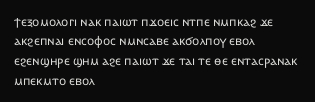ϯⲉⲝⲟⲙⲟⲗⲟⲅⲓ ⲛⲁⲕ ⲡⲁⲓⲱⲧ ⲡϫⲟⲉⲓⲥ ⲛⲧⲡⲉ ⲛⲙⲡⲕⲁϩ ϫⲉ ⲁⲕϩⲉⲡⲛⲁⲓ ⲉⲛⲥⲟⲫⲟⲥ ⲛⲙⲛⲥⲁⲃⲉ ⲁⲕϭⲟⲗⲡⲟⲩ ⲉⲃⲟⲗ ⲉϩⲉⲛϣⲏⲣⲉ ϣⲏⲙ ⲁϩⲉ ⲡⲁⲓⲱⲧ ϫⲉ ⲧⲁⲓ ⲧⲉ ⲑⲉ ⲉⲛⲧⲁⲥⲣⲁⲛⲁⲕ ⲙⲡⲉⲕⲙⲧⲟ ⲉⲃⲟⲗ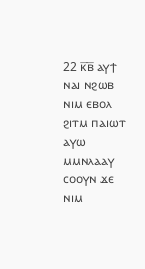22 ⲕ̅ⲃ̅ ⲁⲩϯ ⲛⲁⲓ ⲛϩⲱⲃ ⲛⲓⲙ ⲉⲃⲟⲗ ϩⲓⲧⲙ ⲡⲁⲓⲱⲧ ⲁⲩⲱ ⲙⲙⲛⲗⲁⲁⲩ ⲥⲟⲟⲩⲛ ϫⲉ ⲛⲓⲙ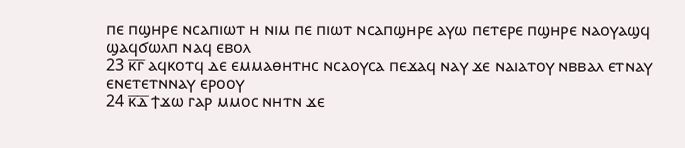ⲡⲉ ⲡϣⲏⲣⲉ ⲛⲥⲁⲡⲓⲱⲧ ⲏ ⲛⲓⲙ ⲡⲉ ⲡⲓⲱⲧ ⲛⲥⲁⲡϣⲏⲣⲉ ⲁⲩⲱ ⲡⲉⲧⲉⲣⲉ ⲡϣⲏⲣⲉ ⲛⲁⲟⲩⲁϣϥ ϣⲁϥϭⲱⲗⲡ ⲛⲁϥ ⲉⲃⲟⲗ
23 ⲕ̅ⲅ̅ ⲁϥⲕⲟⲧϥ ⲇⲉ ⲉⲙⲙⲁⲑⲏⲧⲏⲥ ⲛⲥⲁⲟⲩⲥⲁ ⲡⲉϫⲁϥ ⲛⲁⲩ ϫⲉ ⲛⲁⲓⲁⲧⲟⲩ ⲛⲃⲃⲁⲗ ⲉⲧⲛⲁⲩ ⲉⲛⲉⲧⲉⲧⲛⲛⲁⲩ ⲉⲣⲟⲟⲩ
24 ⲕ̅ⲇ̅ ϯϫⲱ ⲅⲁⲣ ⲙⲙⲟⲥ ⲛⲏⲧⲛ ϫⲉ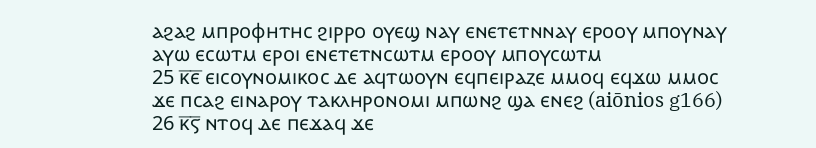ⲁϩⲁϩ ⲙⲡⲣⲟⲫⲏⲧⲏⲥ ϩⲓⲣⲣⲟ ⲟⲩⲉϣ ⲛⲁⲩ ⲉⲛⲉⲧⲉⲧⲛⲛⲁⲩ ⲉⲣⲟⲟⲩ ⲙⲡⲟⲩⲛⲁⲩ ⲁⲩⲱ ⲉⲥⲱⲧⲙ ⲉⲣⲟⲓ ⲉⲛⲉⲧⲉⲧⲛⲥⲱⲧⲙ ⲉⲣⲟⲟⲩ ⲙⲡⲟⲩⲥⲱⲧⲙ
25 ⲕ̅ⲉ̅ ⲉⲓⲥⲟⲩⲛⲟⲙⲓⲕⲟⲥ ⲇⲉ ⲁϥⲧⲱⲟⲩⲛ ⲉϥⲡⲉⲓⲣⲁⲍⲉ ⲙⲙⲟϥ ⲉϥϫⲱ ⲙⲙⲟⲥ ϫⲉ ⲡⲥⲁϩ ⲉⲓⲛⲁⲣⲟⲩ ⲧⲁⲕⲗⲏⲣⲟⲛⲟⲙⲓ ⲙⲡⲱⲛϩ ϣⲁ ⲉⲛⲉϩ (aiōnios g166)
26 ⲕ̅ⲋ̅ ⲛⲧⲟϥ ⲇⲉ ⲡⲉϫⲁϥ ϫⲉ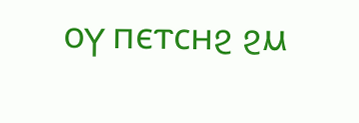ⲟⲩ ⲡⲉⲧⲥⲏϩ ϩⲙ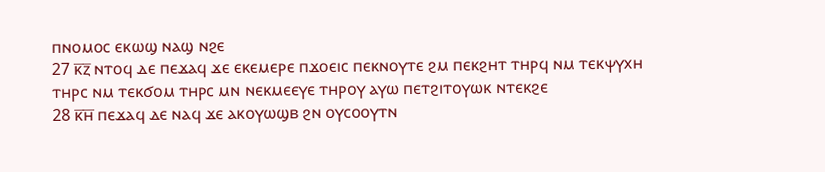ⲡⲛⲟⲙⲟⲥ ⲉⲕⲱϣ ⲛⲁϣ ⲛϩⲉ
27 ⲕ̅ⲍ̅ ⲛⲧⲟϥ ⲇⲉ ⲡⲉϫⲁϥ ϫⲉ ⲉⲕⲉⲙⲉⲣⲉ ⲡϫⲟⲉⲓⲥ ⲡⲉⲕⲛⲟⲩⲧⲉ ϩⲙ ⲡⲉⲕϩⲏⲧ ⲧⲏⲣϥ ⲛⲙ ⲧⲉⲕⲯⲩⲭⲏ ⲧⲏⲣⲥ ⲛⲙ ⲧⲉⲕϭⲟⲙ ⲧⲏⲣⲥ ⲙⲛ ⲛⲉⲕⲙⲉⲉⲩⲉ ⲧⲏⲣⲟⲩ ⲁⲩⲱ ⲡⲉⲧϩⲓⲧⲟⲩⲱⲕ ⲛⲧⲉⲕϩⲉ
28 ⲕ̅ⲏ̅ ⲡⲉϫⲁϥ ⲇⲉ ⲛⲁϥ ϫⲉ ⲁⲕⲟⲩⲱϣⲃ ϩⲛ ⲟⲩⲥⲟⲟⲩⲧⲛ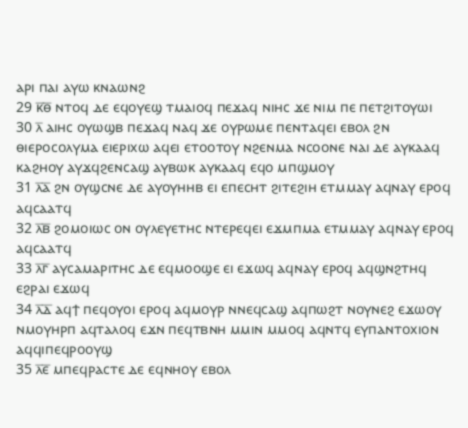ⲁⲣⲓ ⲡⲁⲓ ⲁⲩⲱ ⲕⲛⲁⲱⲛϩ
29 ⲕ̅ⲑ̅ ⲛⲧⲟϥ ⲇⲉ ⲉϥⲟⲩⲉϣ ⲧⲙⲁⲓⲟϥ ⲡⲉϫⲁϥ ⲛⲓⲏⲥ ϫⲉ ⲛⲓⲙ ⲡⲉ ⲡⲉⲧϩⲓⲧⲟⲩⲱⲓ
30 ⲗ̅ ⲁⲓⲏⲥ ⲟⲩⲱϣⲃ ⲡⲉϫⲁϥ ⲛⲁϥ ϫⲉ ⲟⲩⲣⲱⲙⲉ ⲡⲉⲛⲧⲁϥⲉⲓ ⲉⲃⲟⲗ ϩⲛ ⲑⲓⲉⲣⲟⲥⲟⲗⲩⲙⲁ ⲉⲓⲉⲣⲓⲭⲱ ⲁϥⲉⲓ ⲉⲧⲟⲟⲧⲟⲩ ⲛϩⲉⲛⲙⲁ ⲛⲥⲟⲟⲛⲉ ⲛⲁⲓ ⲇⲉ ⲁⲩⲕⲁⲁϥ ⲕⲁϩⲏⲟⲩ ⲁⲩϫϥϩⲉⲛⲥⲁϣ ⲁⲩⲃⲱⲕ ⲁⲩⲕⲁⲁϥ ⲉϥⲟ ⲙⲡϣⲙⲟⲩ
31 ⲗ̅ⲁ̅ ϩⲛ ⲟⲩϣⲥⲛⲉ ⲇⲉ ⲁⲩⲟⲩⲏⲏⲃ ⲉⲓ ⲉⲡⲉⲥⲏⲧ ϩⲓⲧⲉϩⲓⲏ ⲉⲧⲙⲙⲁⲩ ⲁϥⲛⲁⲩ ⲉⲣⲟϥ ⲁϥⲥⲁⲁⲧϥ
32 ⲗ̅ⲃ̅ ϩⲟⲙⲟⲓⲱⲥ ⲟⲛ ⲟⲩⲗⲉⲩⲉⲧⲏⲥ ⲛⲧⲉⲣⲉϥⲉⲓ ⲉϫⲙⲡⲙⲁ ⲉⲧⲙⲙⲁⲩ ⲁϥⲛⲁⲩ ⲉⲣⲟϥ ⲁϥⲥⲁⲁⲧϥ
33 ⲗ̅ⲅ̅ ⲁⲩⲥⲁⲙⲁⲣⲓⲧⲏⲥ ⲇⲉ ⲉϥⲙⲟⲟϣⲉ ⲉⲓ ⲉϫⲱϥ ⲁϥⲛⲁⲩ ⲉⲣⲟϥ ⲁϥϣⲛϩⲧⲏϥ ⲉϩⲣⲁⲓ ⲉϫⲱϥ
34 ⲗ̅ⲇ̅ ⲁϥϯ ⲡⲉϥⲟⲩⲟⲓ ⲉⲣⲟϥ ⲁϥⲙⲟⲩⲣ ⲛⲛⲉϥⲥⲁϣ ⲁϥⲡⲱϩⲧ ⲛⲟⲩⲛⲉϩ ⲉϫⲱⲟⲩ ⲛⲙⲟⲩⲏⲣⲡ ⲁϥⲧⲁⲗⲟϥ ⲉϫⲛ ⲡⲉϥⲧⲃⲛⲏ ⲙⲙⲓⲛ ⲙⲙⲟϥ ⲁϥⲛⲧϥ ⲉⲩⲡⲁⲛⲧⲟⲭⲓⲟⲛ ⲁϥϥⲓⲡⲉϥⲣⲟⲟⲩϣ
35 ⲗ̅ⲉ̅ ⲙⲡⲉϥⲣⲁⲥⲧⲉ ⲇⲉ ⲉϥⲛⲏⲟⲩ ⲉⲃⲟⲗ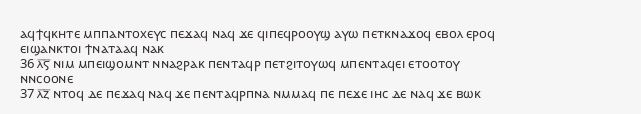ⲁϥϯϥⲕⲏⲧⲉ ⲙⲡⲡⲁⲛⲧⲟⲭⲉⲩⲥ ⲡⲉϫⲁϥ ⲛⲁϥ ϫⲉ ϥⲓⲡⲉϥⲣⲟⲟⲩϣ ⲁⲩⲱ ⲡⲉⲧⲕⲛⲁϫⲟϥ ⲉⲃⲟⲗ ⲉⲣⲟϥ ⲉⲓϣⲁⲛⲕⲧⲟⲓ ϯⲛⲁⲧⲁⲁϥ ⲛⲁⲕ
36 ⲗ̅ⲋ̅ ⲛⲓⲙ ⲙⲡⲉⲓϣⲟⲙⲛⲧ ⲛⲛⲁϩⲣⲁⲕ ⲡⲉⲛⲧⲁϥⲣ ⲡⲉⲧϩⲓⲧⲟⲩⲱϥ ⲙⲡⲉⲛⲧⲁϥⲉⲓ ⲉⲧⲟⲟⲧⲟⲩ ⲛⲛⲥⲟⲟⲛⲉ
37 ⲗ̅ⲍ̅ ⲛⲧⲟϥ ⲇⲉ ⲡⲉϫⲁϥ ⲛⲁϥ ϫⲉ ⲡⲉⲛⲧⲁϥⲣⲡⲛⲁ ⲛⲙⲙⲁϥ ⲡⲉ ⲡⲉϫⲉ ⲓⲏⲥ ⲇⲉ ⲛⲁϥ ϫⲉ ⲃⲱⲕ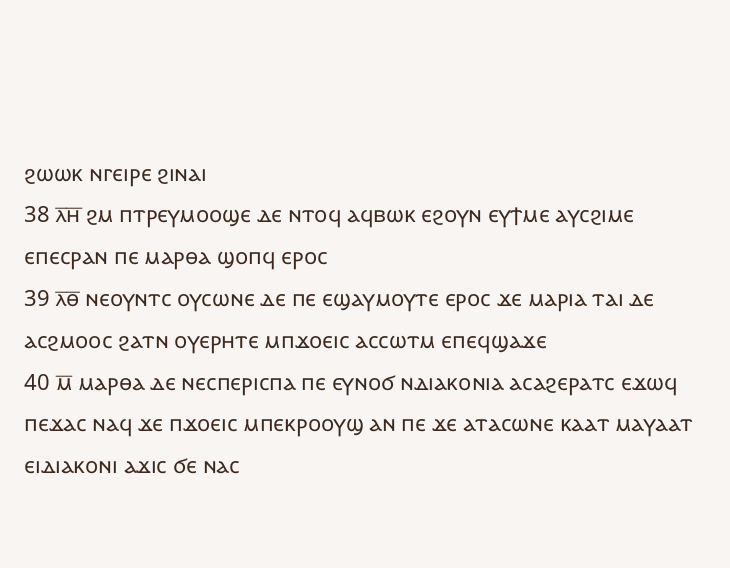ϩⲱⲱⲕ ⲛⲅⲉⲓⲣⲉ ϩⲓⲛⲁⲓ
38 ⲗ̅ⲏ̅ ϩⲙ ⲡⲧⲣⲉⲩⲙⲟⲟϣⲉ ⲇⲉ ⲛⲧⲟϥ ⲁϥⲃⲱⲕ ⲉϩⲟⲩⲛ ⲉⲩϯⲙⲉ ⲁⲩⲥϩⲓⲙⲉ ⲉⲡⲉⲥⲣⲁⲛ ⲡⲉ ⲙⲁⲣⲑⲁ ϣⲟⲡϥ ⲉⲣⲟⲥ
39 ⲗ̅ⲑ̅ ⲛⲉⲟⲩⲛⲧⲥ ⲟⲩⲥⲱⲛⲉ ⲇⲉ ⲡⲉ ⲉϣⲁⲩⲙⲟⲩⲧⲉ ⲉⲣⲟⲥ ϫⲉ ⲙⲁⲣⲓⲁ ⲧⲁⲓ ⲇⲉ ⲁⲥϩⲙⲟⲟⲥ ϩⲁⲧⲛ ⲟⲩⲉⲣⲏⲧⲉ ⲙⲡϫⲟⲉⲓⲥ ⲁⲥⲥⲱⲧⲙ ⲉⲡⲉϥϣⲁϫⲉ
40 ⲙ̅ ⲙⲁⲣⲑⲁ ⲇⲉ ⲛⲉⲥⲡⲉⲣⲓⲥⲡⲁ ⲡⲉ ⲉⲩⲛⲟϭ ⲛⲇⲓⲁⲕⲟⲛⲓⲁ ⲁⲥⲁϩⲉⲣⲁⲧⲥ ⲉϫⲱϥ ⲡⲉϫⲁⲥ ⲛⲁϥ ϫⲉ ⲡϫⲟⲉⲓⲥ ⲙⲡⲉⲕⲣⲟⲟⲩϣ ⲁⲛ ⲡⲉ ϫⲉ ⲁⲧⲁⲥⲱⲛⲉ ⲕⲁⲁⲧ ⲙⲁⲩⲁⲁⲧ ⲉⲓⲇⲓⲁⲕⲟⲛⲓ ⲁϫⲓⲥ ϭⲉ ⲛⲁⲥ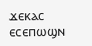ϫⲉⲕⲁⲥ ⲉⲥⲉⲡⲱϣⲛ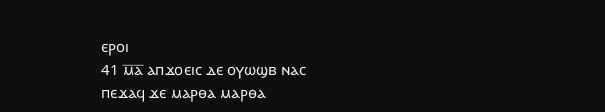ⲉⲣⲟⲓ
41 ⲙ̅ⲁ̅ ⲁⲡϫⲟⲉⲓⲥ ⲇⲉ ⲟⲩⲱϣⲃ ⲛⲁⲥ ⲡⲉϫⲁϥ ϫⲉ ⲙⲁⲣⲑⲁ ⲙⲁⲣⲑⲁ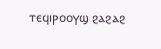ⲧⲉϥⲓⲣⲟⲟⲩϣ ϩⲁϩⲁϩ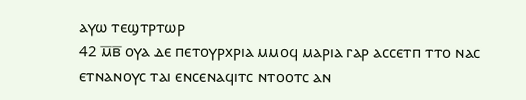ⲁⲩⲱ ⲧⲉϣⲧⲣⲧⲱⲣ
42 ⲙ̅ⲃ̅ ⲟⲩⲁ ⲇⲉ ⲡⲉⲧⲟⲩⲣⲭⲣⲓⲁ ⲙⲙⲟϥ ⲙⲁⲣⲓⲁ ⲅⲁⲣ ⲁⲥⲥⲉⲧⲡ ⲧⲧⲟ ⲛⲁⲥ ⲉⲧⲛⲁⲛⲟⲩⲥ ⲧⲁⲓ ⲉⲛⲥⲉⲛⲁϥⲓⲧⲥ ⲛⲧⲟⲟⲧⲥ ⲁⲛ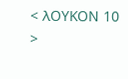< ⲖⲞⲨⲔⲞⲚ 10 >